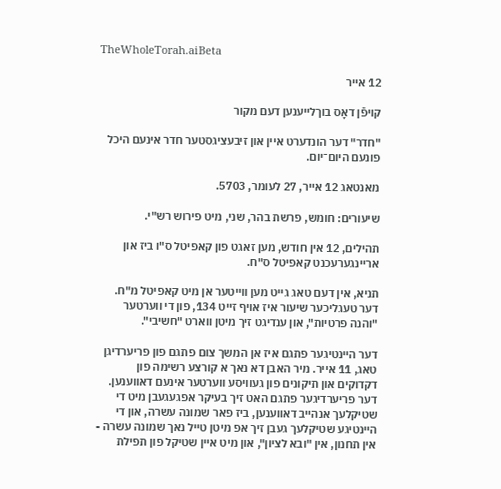TheWholeTorah.aiBeta

12 אייר

קויפֿן דאָס בוךלייענען דעם מקור

"חדר" דער הונדערט איין און זיבעציגסטער חדר אינעם היכל פונעם היום־יום.

מאנטאג 12 אייר, 27 לעומר, 5703.

שיעורים: חומש, פרשת בהר, שני, מיט פירוש רש"י.

תהילים, 12 אין חודש, מען זאגט פון קאפיטל ס"ו ביז און אריינגערעכנט קאפיטל ס"ח.

תניא, אין דעם טאג גייט מען ווייטער אן מיט קאפיטל מ"ח. דער טעגליכער שיעור איז אויף זייט 134, פון די ווערטער "והנה פרטיות", און ענדיגט זיך מיטן ווארט "חשיבי".

דער היינטיגער פתגם איז אן המשך צום פתגם פון פריערדיגן טאג, 11 אייר. מיר האבן דא נאך א קורצע רשימה פון דקדוקים און תיקונים פון געוויסע ווערטער אינעם דאווענען. דער פריערדיגער פתגם האט זיך בעיקר אפגעגעבן מיט די שטיקלעך אנהייב דאווענען, ביז פאר שמונה עשרה, און די היינטיגע שטיקלעך געבן זיך אפ מיטן טייל נאך שמונה עשרה - אין תחנון, אין "ובא לציון", און מיט איין שטיקל פון תפילת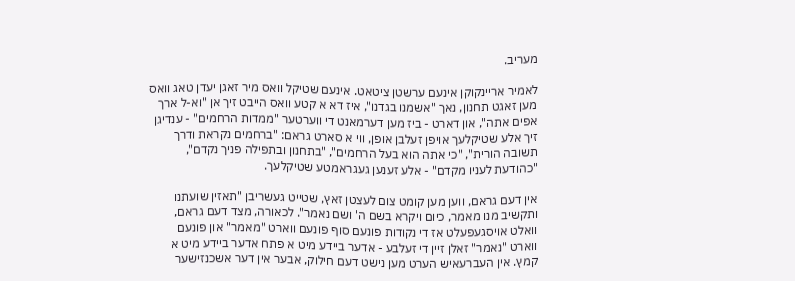מעריב.

לאמיר אריינקוקן אינעם ערשטן ציטאט. אינעם שטיקל וואס מיר זאגן יעדן טאג וואס מען זאגט תחנון, נאך "אשמנו בגדנו", איז דא א קטע וואס הייבט זיך אן "וא-ל ארך אפים אתה", און דארט - ביז מען דערמאנט די ווערטער "ממדות הרחמים" - ענדיגן זיך אלע שטיקלעך אויפן זעלבן אופן, ווי א סארט גראם: "ברחמים נקראת ודרך תשובה הורית", "כי אתה הוא בעל הרחמים", "בתחנון ובתפילה פניך נקדם", "כהודעת לעניו מקדם" - אלע זענען געגראמטע שטיקלעך.

אין דעם גראם, ווען מען קומט צום לעצטן זאץ, שטייט געשריבן "תאזין שועתנו ותקשיב מנו מאמר, כיום ויקרא בשם ה' ושם נאמר". לכאורה, מצד דעם גראם, וואלט אויסגעפעלט אז די נקודות פונעם סוף פונעם ווארט "מאמר" און פונעם ווארט "נאמר" זאלן זיין די זעלבע - אדער ביידע מיט א פתח אדער ביידע מיט א קמץ. אין העברעאיש הערט מען נישט דעם חילוק, אבער אין דער אשכנזישער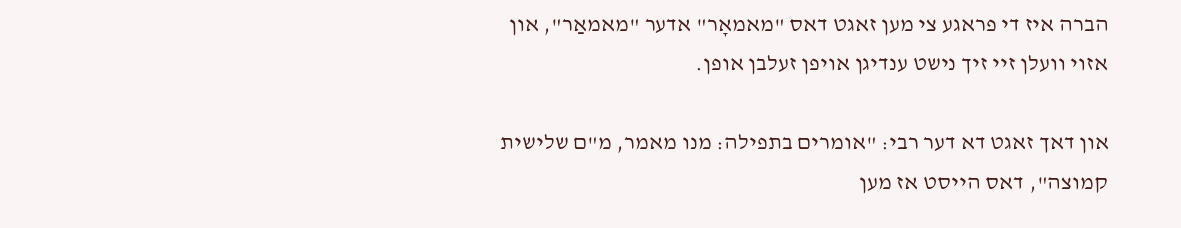הברה איז די פראגע צי מען זאגט דאס "מאמאָר" אדער "מאמאַר", און אזוי וועלן זיי זיך נישט ענדיגן אויפן זעלבן אופן.

און דאך זאגט דא דער רבי: "אומרים בתפילה: מנו מאמר, מ"ם שלישית קמוצה", דאס הייסט אז מען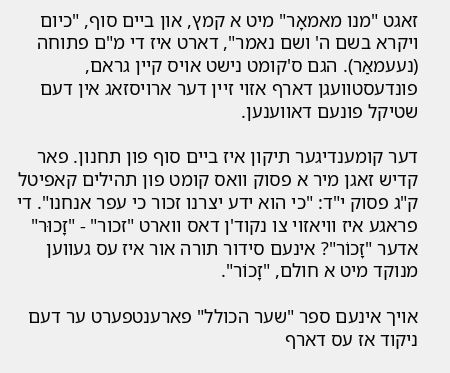זאגט "מנו מאמאָר" מיט א קמץ, און ביים סוף, "כיום ויקרא בשם ה' ושם נאמר", דארט איז די מ"ם פתוחה (נעעמאַר). הגם ס'קומט נישט אויס קיין גראם, פונדעסטוועגן דארף אזוי זיין דער ארויסזאג אין דעם שטיקל פונעם דאווענען.

דער קומענדיגער תיקון איז ביים סוף פון תחנון. פאר קדיש זאגן מיר א פסוק וואס קומט פון תהילים קאפיטל ק"ג פסוק י"ד: "כי הוא ידע יצרנו זכור כי עפר אנחנו". די פראגע איז וויאזוי צו נקוד'ן דאס ווארט "זכור" - "זָכוּר" אדער "זָכוֹר"? אינעם סידור תורה אור איז עס געווען מנוקד מיט א חולם, "זָכוֹר".

אויך אינעם ספר "שער הכולל" פארענטפערט ער דעם ניקוד אז עס דארף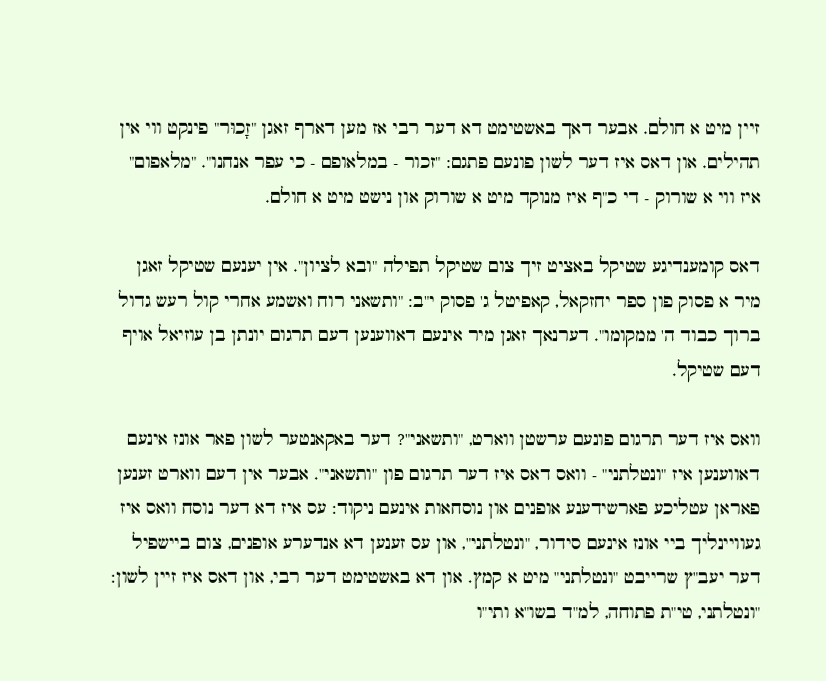זיין מיט א חולם. אבער דאך באשטימט דא דער רבי אז מען דארף זאגן "זָכוּר" פינקט ווי אין תהילים. און דאס איז דער לשון פונעם פתגם: "זכור - במלאופם - כי עפר אנחנו". "מלאפום" איז ווי א שורוק - די כ"ף איז מנוקד מיט א שורוק און נישט מיט א חולם.

דאס קומענדיגע שטיקל באציט זיך צום שטיקל תפילה "ובא לציון". אין יענעם שטיקל זאגן מיר א פסוק פון ספר יחזקאל, קאפיטל ג' פסוק י"ב: "ותשאני רוח ואשמע אחרי קול רעש גדול ברוך כבוד ה' ממקומו". דערנאך זאגן מיר אינעם דאווענען דעם תרגום יונתן בן עוזיאל אויף דעם שטיקל.

וואס איז דער תרגום פונעם ערשטן ווארט, "ותשאני"? דער באקאנטער לשון פאר אונז אינעם דאווענען איז "ונטלתני" - וואס דאס איז דער תרגום פון "ותשאני". אבער אין דעם ווארט זענען פאראן עטליכע פארשידענע אופנים און נוסחאות אינעם ניקוד: עס איז דא דער נוסח וואס איז געוויינליך ביי אונז אינעם סידור, "ונטלתני", און עס זענען דא אנדערע אופנים, צום ביישפיל דער יעב"ץ שרייבט "ונטלתני" מיט א קמץ. און דא באשטימט דער רבי, און דאס איז זיין לשון: "ונטלתני, טי"ת פתוחה, למ"ד בשו"א ותי"ו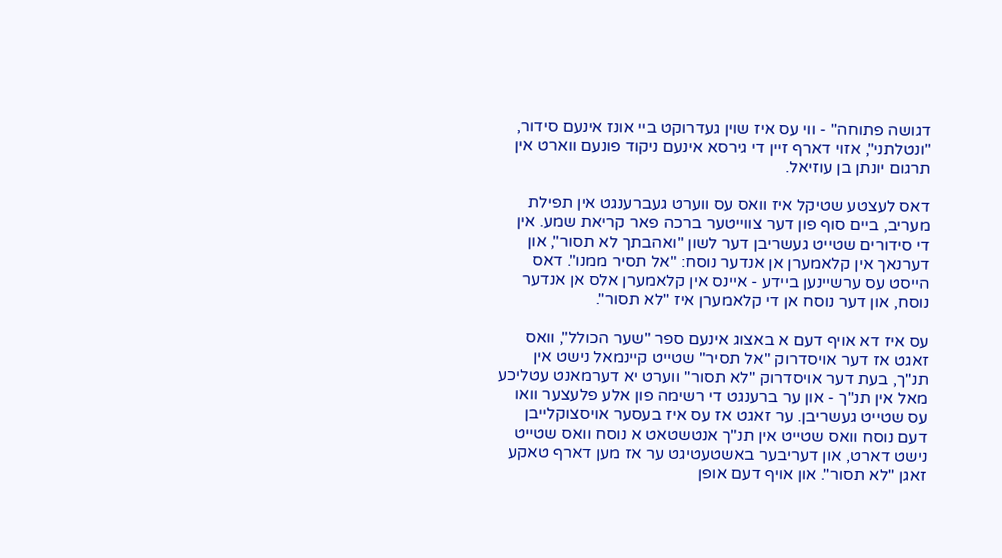דגושה פתוחה" - ווי עס איז שוין געדרוקט ביי אונז אינעם סידור, "ונטלתני", אזוי דארף זיין די גירסא אינעם ניקוד פונעם ווארט אין תרגום יונתן בן עוזיאל.

דאס לעצטע שטיקל איז וואס עס ווערט געברענגט אין תפילת מעריב, ביים סוף פון דער צווייטער ברכה פאר קריאת שמע. אין די סידורים שטייט געשריבן דער לשון "ואהבתך לא תסור", און דערנאך אין קלאמערן אן אנדער נוסח: "אל תסיר ממנו". דאס הייסט עס ערשיינען ביידע - איינס אין קלאמערן אלס אן אנדער נוסח, און דער נוסח אן די קלאמערן איז "לא תסור".

עס איז דא אויף דעם א באצוג אינעם ספר "שער הכולל", וואס זאגט אז דער אויסדרוק "אל תסיר" שטייט קיינמאל נישט אין תנ"ך, בעת דער אויסדרוק "לא תסור" ווערט יא דערמאנט עטליכע מאל אין תנ"ך - און ער ברענגט די רשימה פון אלע פלעצער וואו עס שטייט געשריבן. ער זאגט אז עס איז בעסער אויסצוקלייבן דעם נוסח וואס שטייט אין תנ"ך אנטשטאט א נוסח וואס שטייט נישט דארט, און דעריבער באשטעטיגט ער אז מען דארף טאקע זאגן "לא תסור". און אויף דעם אופן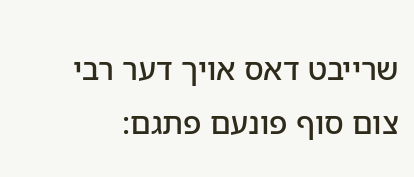שרייבט דאס אויך דער רבי צום סוף פונעם פתגם: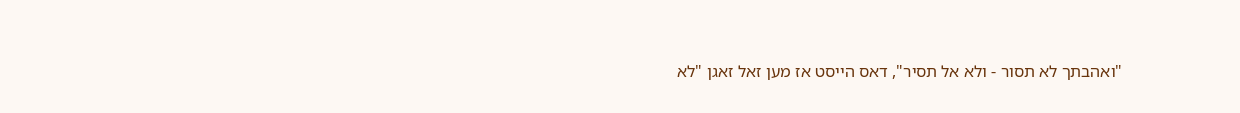"ואהבתך לא תסור - ולא אל תסיר", דאס הייסט אז מען זאל זאגן "לא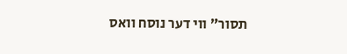תסור" ווי דער נוסח וואס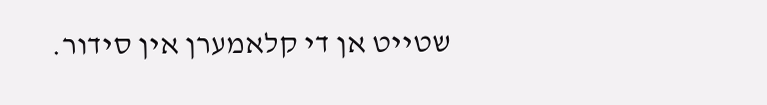שטייט אן די קלאמערן אין סידור.